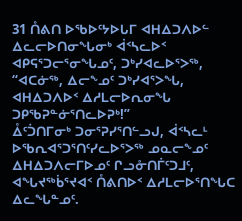31 ᑍᕕᑎ ᐅᖃᐅᑦᔭᐅᒐᒥ ᐊᕼᐃᑐᐱᐅᓪ ᐃᓚᓕᐅᑎᓂᖓᓂᒃ ᐋᑉᓴᓚᐅᑉ ᐊᑭᕋᕐᑐᓕᕐᓂᖓᓄᑦ, ᑐᒃᓯᐊᓚᐅᕐᐳᖅ, “ᐊᑕᓃᖅ, ᐃᓕᖕᓄᑦ ᑐᒃᓯᐊᕐᐳᖓ, ᐊᕼᐃᑐᐱᐅᑉ ᐃᓱᒪᓕᐅᕆᓂᖓ ᑐᑭᖃᕈᓐᓃᕐᑎᓚᐅᕈᒃ!”
ᐂᑦᑑᑎᒥᓂᒃ ᑐᓂᕐᕈᓯᕐᑎᓪᓗᒍ, ᐋᑉᓴᓚᒻ ᐅᖃᕆᐊᕐᑐᕐᑎᑦᓯᓚᐅᕐᐳᖅ ᓄᓇᓕᖕᓄᑦ ᐃᕼᐃᑐᐱᓕᒥᐅᓄᑦ ᒋᓗᓁᑎᒦᑦᑐᒧᑦ, ᐊᖓᔪᖅᑳᕐᔪᐊᑉ ᑍᕕᑎᐅᑉ ᐃᓱᒪᓕᐅᕐᑎᖓᑕ ᐃᓚᖓᓐᓄᑦ.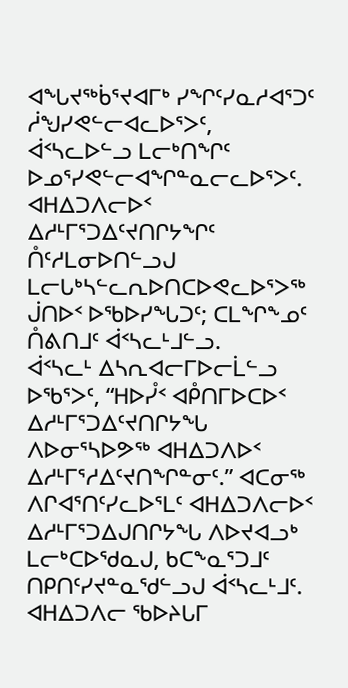ᐊᖓᔪᖅᑳᕐᔪᐊᒥᒃ ᓯᖏᑦᓯᓇᓱᐊᕐᑐᑦ ᓲᖑᓯᕙᓪᓕᐊᓚᐅᕐᐳᑦ, ᐋᑉᓴᓚᐅᓪᓗ ᒪᓕᒃᑎᖏᑦ ᐅᓄᕐᓯᕙᓪᓕᐊᖏᓐᓇᓕᓚᐅᕐᐳᑦ.
ᐊᕼᐃᑐᐱᓕᐅᑉ ᐃᓱᒻᒥᕐᑐᐃᑦᔪᑎᒋᔭᖏᑦ ᑍᑦᓱᒪᓂᐅᑎᓪᓗᒍ ᒪᓕᒐᒃᓴᓪᓚᕆᐅᑎᑕᐅᕙᓚᐅᕐᐳᖅ ᒎᑎᐅᑉ ᐅᖃᐅᓯᖓᑐᑦ; ᑕᒪᖏᖕᓄᑦ ᑍᕕᑎᒧᑦ ᐋᑉᓴᓚᒻᒧᓪᓗ.
ᐋᑉᓴᓚᒻ ᐃᓴᕆᐊᓕᒥᐅᓕᒫᓪᓗ ᐅᖃᕐᐳᑦ, “ᕼᐅᓮᑉ ᐊᑬᑎᒥᐅᑕᐅᑉ ᐃᓱᒻᒥᕐᑐᐃᑦᔪᑎᒋᔭᖓ ᐱᐅᓂᕐᓴᐅᕗᖅ ᐊᕼᐃᑐᐱᐅᑉ ᐃᓱᒻᒥᕐᓱᐃᑦᔪᑎᖏᓐᓂᑦ.” ᐊᑕᓂᖅ ᐱᒋᐊᕐᑎᑦᓯᓚᐅᕐᒪᑦ ᐊᕼᐃᑐᐱᓕᐅᑉ ᐃᓱᒻᒥᕐᑐᐃᒍᑎᒋᔭᖓ ᐱᐅᔪᐊᓗᒃ ᒪᓕᒃᑕᐅᖁᓇᒍ, ᑲᑕᖕᓇᕐᑐᒧᑦ ᑎᑭᑎᑦᓯᔪᓐᓇᖁᓪᓗᒍ ᐋᑉᓴᓚᒻᒧᑦ.
ᐊᕼᐃᑐᐱᓕ ᖃᐅᔨᒐᒥ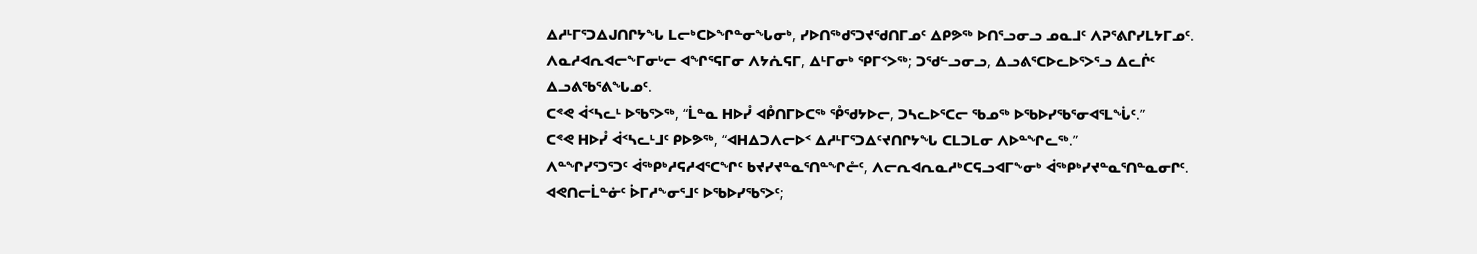ᐃᓱᒻᒥᕐᑐᐃᒍᑎᒋᔭᖓ ᒪᓕᒃᑕᐅᖏᓐᓂᖓᓂᒃ, ᓯᐅᑎᖅᑯᕐᑐᔪᖁᑎᒥᓄᑦ ᐃᑭᕗᖅ ᐅᑎᕐᓗᓂᓗ ᓄᓇᒧᑦ ᐱᕈᕐᕕᒋᓯᒪᔭᒥᓄᑦ. ᐱᓇᓱᐊᕆᐊᓕᖕᒥᓂᒡᓕ ᐊᖏᕐᕋᒥᓂ ᐱᔭᕇᕋᒥ, ᐃᒻᒥᓂᒃ ᕿᒥᑉᐳᖅ; ᑐᖁᓪᓗᓂᓗ, ᐃᓗᕕᕐᑕᐅᓚᐅᕐᐳᕐᓗ ᐃᓚᒌᑦ ᐃᓗᕕᖃᕐᕕᖓᓄᑦ.
ᑕᕝᕙ ᐋᑉᓴᓚᒻ ᐅᖃᕐᐳᖅ, “ᒫᓐᓇ ᕼᐅᓮ ᐊᑬᑎᒥᐅᑕᖅ ᕾᖁᔭᐅᓕ, ᑐᓴᓚᐅᕐᑕᓕ ᖃᓄᖅ ᐅᖃᐅᓯᖃᕐᓂᐊᕐᒪᖔᑦ.”
ᑕᕝᕙ ᕼᐅᓮ ᐋᑉᓴᓚᒻᒧᑦ ᑭᐅᕗᖅ, “ᐊᕼᐃᑐᐱᓕᐅᑉ ᐃᓱᒻᒥᕐᑐᐃᑦᔪᑎᒋᔭᖓ ᑕᒪᑐᒪᓂ ᐱᐅᓐᖏᓚᖅ.”
ᐱᓐᖏᓯᕐᑐᕐᑐᑦ ᐋᖅᑭᒃᓱᕋᓱᐊᕐᑕᖏᑦ ᑲᔪᓯᔪᓐᓇᕐᑎᓐᖏᓔᑦ, ᐱᓕᕆᐊᕆᓇᓱᒃᑕᕋᓗᐊᒥᖕᓂᒃ ᐋᖅᑭᒃᓯᔪᓐᓇᕐᑎᓐᓇᓂᒋᑦ.
ᐊᕙᑎᓕᒫᓐᓃᑦ ᐆᒥᓱᖕᓂᕐᒧᑦ ᐅᖃᐅᓯᖃᕐᐳᑦ;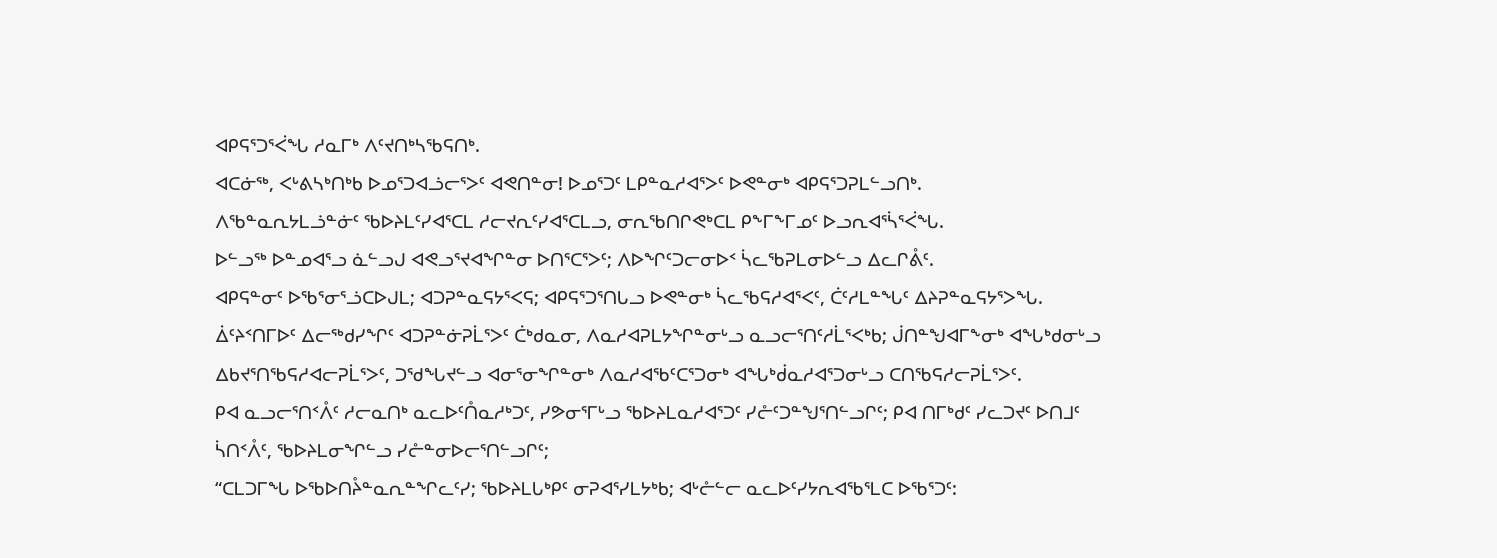ᐊᑭᕋᕐᑐᕐᐹᖓ ᓱᓇᒥᒃ ᐱᑦᔪᑎᒃᓴᖃᕋᑎᒃ.
ᐊᑕᓃᖅ, ᐸᒡᕕᓴᒃᑎᒃᑲ ᐅᓄᕐᑐᐊᓘᓕᕐᐳᑦ ᐊᕙᑎᓐᓂ! ᐅᓄᕐᑐᑦ ᒪᑭᓐᓇᓱᐊᕐᐳᑦ ᐅᕙᓐᓂᒃ ᐊᑭᕋᕐᑐᕈᒪᓪᓗᑎᒃ.
ᐱᖃᓐᓇᕆᔭᒪᓘᓐᓃᑦ ᖃᐅᔨᒪᑦᓯᐊᕐᑕᒪ ᓱᓕᔪᕆᑦᓯᐊᕐᑕᒪᓗ, ᓂᕆᖃᑎᒋᕙᒃᑕᒪ ᑭᖕᒥᖕᒥᓄᑦ ᐅᓗᕆᐊᕐᓵᕐᐹᖓ.
ᐅᓪᓗᖅ ᐅᓐᓄᐊᕐᓗ ᓈᓪᓗᒍ ᐊᕙᓗᕐᔪᐊᖏᓐᓂ ᐅᑎᕐᑕᕐᐳᑦ; ᐱᐅᖏᑦᑐᓕᓂᐅᑉ ᓵᓚᖃᕈᒪᓂᐅᓪᓗ ᐃᓚᒋᕔᑦ.
ᐊᑭᕋᓐᓂᑦ ᐅᖃᕐᓂᕐᓘᑕᐅᒍᒪ; ᐊᑐᕈᓐᓇᕋᔭᕐᐸᕋ; ᐊᑭᕋᕐᑐᕐᑎᒐᓗ ᐅᕙᓐᓂᒃ ᓵᓚᖃᕋᓱᐊᕐᐸᑦ, ᑖᑦᓱᒪᓐᖓᑦ ᐃᔨᕈᓐᓇᕋᔭᕐᐳᖓ.
ᐄᑦᔨᑉᑎᒥᐅᑦ ᐃᓕᖅᑯᓯᖏᑦ ᐊᑐᕈᓐᓃᕈᒫᕐᐳᑦ ᑖᒃᑯᓇᓂ, ᐱᓇᓱᐊᕈᒪᔭᖏᓐᓂᒡᓗ ᓇᓗᓕᕐᑎᑦᓱᒫᕐᐸᒃᑲ; ᒎᑎᓐᖑᐊᒥᖕᓂᒃ ᐊᖓᒃᑯᓂᒡᓗ ᐃᑲᔪᕐᑎᖃᕋᓱᐊᓕᕈᒫᕐᐳᑦ, ᑐᖁᖓᔪᓪᓗ ᐊᓂᕐᓂᖏᓐᓂᒃ ᐱᓇᓱᐊᖃᑦᑕᕐᑐᓂᒃ ᐊᖓᒃᑰᓇᓱᐊᕐᑐᓂᒡᓗ ᑕᑎᖃᕋᓱᓕᕈᒫᕐᐳᑦ.
ᑭᐊ ᓇᓗᓕᕐᑎᑉᐰᑦ ᓱᓕᓇᑎᒃ ᓇᓚᐅᑦᑍᓇᓱᒃᑐᑦ, ᓯᕗᓂᕐᒥᒡᓗ ᖃᐅᔨᒪᓇᓱᐊᕐᑐᑦ ᓯᓔᑦᑐᓐᖑᕐᑎᓪᓗᒋᑦ; ᑭᐊ ᑎᒥᒃᑯᑦ ᓯᓚᑐᔪᑦ ᐅᑎᒧᑦ ᓵᑎᑉᐰᑦ, ᖃᐅᔨᒪᓂᖏᓪᓗ ᓯᓔᓐᓂᐅᓕᕐᑎᓪᓗᒋᑦ;
“ᑕᒪᑐᒥᖓ ᐅᖃᐅᑎᔧᓐᓇᕆᓐᖏᓚᑦᓯ; ᖃᐅᔨᒪᒐᒃᑭᑦ ᓂᕈᐊᕐᓯᒪᔭᒃᑲ; ᐊᒡᓔᓪᓕ ᓇᓚᐅᑦᓯᔭᕆᐊᖃᕐᒪᑕ ᐅᖃᕐᑐᑦ: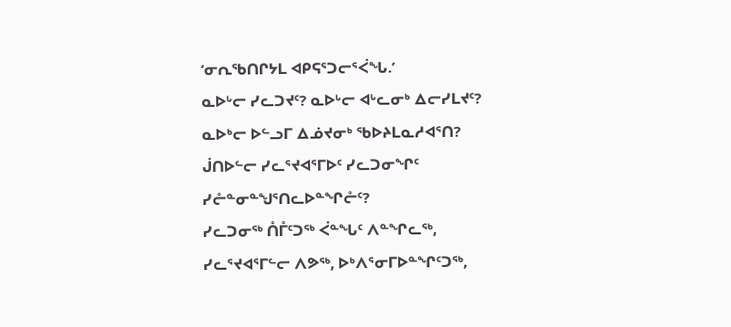‘ᓂᕆᖃᑎᒋᔭᒪ ᐊᑭᕋᕐᑐᓕᕐᐹᖓ.’
ᓇᐅᒡᓕ ᓯᓚᑐᔪᑦ? ᓇᐅᒡᓕ ᐊᒡᓚᓂᒃ ᐃᓕᓯᒪᔪᑦ? ᓇᐅᒃᓕ ᐅᓪᓗᒥ ᐃᓅᔪᓂᒃ ᖃᐅᔨᒪᓇᓱᐊᕐᑎ? ᒎᑎᐅᓪᓕ ᓯᓚᕐᔪᐊᕐᒥᐅᑦ ᓯᓚᑐᓂᖏᑦ ᓯᓔᓐᓂᓐᖑᕐᑎᓚᐅᓐᖏᓔᑦ?
ᓯᓚᑐᓂᖅ ᑍᒤᑦᑐᖅ ᐹᓐᖓᑦ ᐱᓐᖏᓚᖅ, ᓯᓚᕐᔪᐊᕐᒥᓪᓕ ᐱᕗᖅ, ᐅᒃᐱᕐᓂᒥᐅᓐᖏᑦᑐᖅ,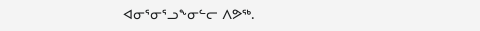ᐊᓂᕐᓂᕐᓗᖕᓂᓪᓕ ᐱᕗᖅ.